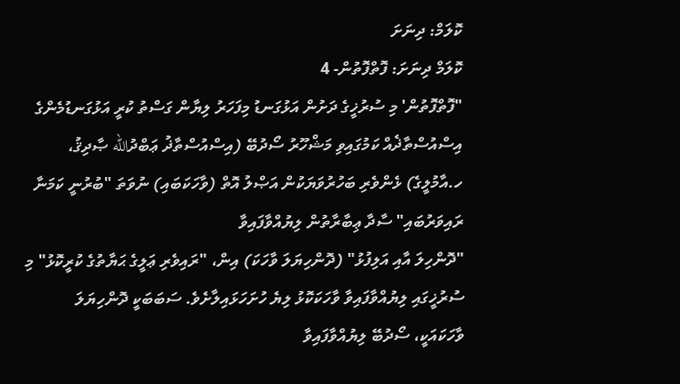ކޮލަމް: ދިނަށަ
ކޮލަމް ދިނަށަ: ފޮތްފޮތުން- 4
"ފޮތްފޮތުން' މި ސުރުޚީގެ ދަށުން އަޅުގަނޑު މިފަހަރު ލިޔާން ގަސްތު ކުރީ އަޅުގަނޑުމެންގެ އިސްއުސްތާޛެއް ކަމުގައިވި މަޝްހޫރު ސޯދުބޭ (އިސްއުސްތާޛު ޢަބްދުالله ޞާދިޤު، ހ.އާމުލީގެ) ޅެންވެރި ބަހުރުވަޔަކުން އަޞްލު އޮތް (ވާހަކަބައި) ނުވަތަ "ބުރުނީ ކަމަނާ ރައިވަރުބައި" ސާދާ ޢިބާރާތުން ލިޔުއްވާފައިވާ
"ދޮންހިލަ އާއި އަލިފުޅު" (ދޮންހިޔަލަ ވާހަކަ) އިން، "ރައިވެރި ޢަލީގެ ޙަޔާތުގެ ކުރީކޮޅު" މި ސުރުޚީގައި ލިޔުއްވާފައިވާ ވާހަކަކޮޅު ލިޔެ ހުށަހަޅައިލާށެވެ. ސަބަބަކީ ދޮންހިޔަލަ ވާހަކައަކީ، ސޯދުބޭ ލިޔުއްވާފައިވާ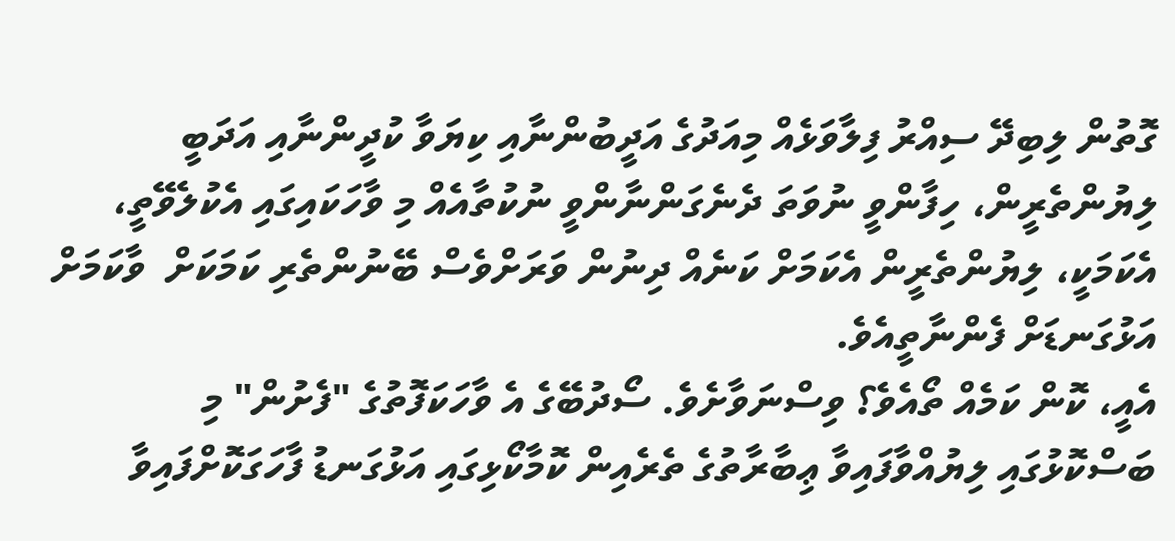ގޮތުން ލިބިދޭ ސިއްރު ފިލާވަޅެއް މިއަދުގެ އަދީބުންނާއި ކިޔަވާ ކުދީންނާއި އަދަބީ ލިޔުންތެރީން، ހިފާންވީ ނުވަތަ ދެނެގަންނާންވީ ނުކުތާއެއް މި ވާހަކައިގައި އެކުލެވޭތީ، އެކަމަކީ، ލިޔުންތެރީން އެކަމަށް ކަނެއް ދިނުން ވަރަށްވެސް ބޭނުންތެރި ކަމަކަށް  ވާކަމަށް އަޅުގަނޑަށް ފެންނާތީއެވެ.
އެއީ، ކޮން ކަމެއް ތޯއެވެ؟ ވިސްނަވާށެވެ. ސޯދުބޭގެ އެ ވާހަކަފޮތުގެ "ފެށުން" މި ބަސްކޮޅުގައި ލިޔުއްވާފައިވާ ޢިބާރާތުގެ ތެރެއިން ކޮމާކޯޅިގައި އަޅުގަނޑު ފާހަގަކޮށްފައިވާ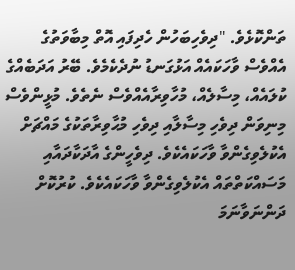ތަންކޮޅެވެ. "ދިވެހިބަހުން ހެދިފައި އޮތް މިބާވަތުގެ އެއްވެސް ވާހަކައެއް އަޅުގަނޑު ނުދެކެމެވެ. ބޭރު އަދަބެއްގެ ކުލައެއް، މިސާލެއް، މުހާވިރާއެއްވެސް ނެތެވެ. މުޅީންވެސް މިނިވަން ދިވެހި މިސާލާއި ދިވެހި މުޙާވިރާތަކުގެ މައްޗަށް އެކުލެވިގެންވާ ވާހަކައެކެވެ. ދިވެހީންގެ އާދަކާދައާއި މަސައްކަތްތައް އެކުލެވިގެންވާ ވާހަކައެކެވެ. ކުރުކޮށް ދަންނަވާނަމަ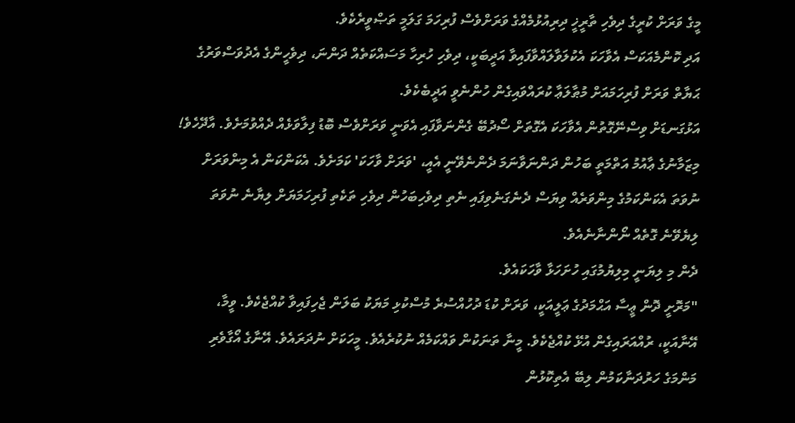މީގެ ވަރަށް ކުރީގެ ދިވެހި ތާރީޚީ ދިރިއުޅުމެއްގެ ވަރަށްވެސް ފުރިހަމަ ގަލަމީ ތަޞްވީރެކެވެ.
އަދި ކޮންމެއަކަސް އެވާހަކަ އެކުލަވާލައްވާފައިވާ އަދީބަކީ، ދިވެހި ހުރިހާ މަސައްކަތެއް ދަންނަ، ދިވެހީންގެ އެދުވަސްވަރުގެ ޙަޔާތް ވަރަށް ފުރިހަމައަށް މުޠާލަޢާ ކުރައްވައިގެން ހުންނެވީ އަދީބެކެވެ.
އަޅުގަނޑަށް ވިސްނޭގޮތުން އެވާހަކަ އެގޮތަށް ސޯދުބޭ ގެންނަވާފައި އެވަނީ ވަރަށްވެސް ބޮޑު ފިލާވަޅެއް ދެއްވުމަށެވެ. އާދޭހެވެ! މިޒަމާނުގެ ޢާއުމު އަތްމަތީ ބަހުން ދަންނަވާނަމަ ދެންނެވޭނީ އެއީ، 'ވަރަށް ވާހަކަ' ކަމަށެވެ. އެކަންކަން އެ މިންވަރަށް ނުވަތަ އެކަންކަމުގެ މިންވަރެއް ވިޔަސް ދެނެގަނެވިފައި ނެތި ދިވެހިބަހުން ދިވެހި ތަކެތި ފުރިހަމަޔަށް ލިޔާނެ ނުވަތަ ލިޔެވޭނެ ގޮތެއް ނޯންނާނެއެވެ.
ދެން މި ލިޔަނީ މިލިޔުމުގައި ހުށަހަޅާ ވާހަކައެވެ.
"މަރޮށީ ދޮން ޢީސާ އަޙްމަދުގެ ޢަލީއަކީ، ވަރަށް ކުޑަ ދުހުއްސުރެ މުސްކުޅި މަޔަކު ބަލަން ޖެހިފައިވާ ކުއްޖެކެވެ. ވީމާ، އޭނާއަކީ، ރުއްއަރައިގެން އުޅޭ ކުއްޖެކެވެ. މީނާ ތަނަކުން ވައްކަމެއް ނުކުރެއެވެ. މީހަކަށް ނުދަރައެވެ. އޭނާގެ އޯގާވެރި މަންމަގެ ހަރުދަނާކަމުން ލިބޭ އެތިކޮޅުން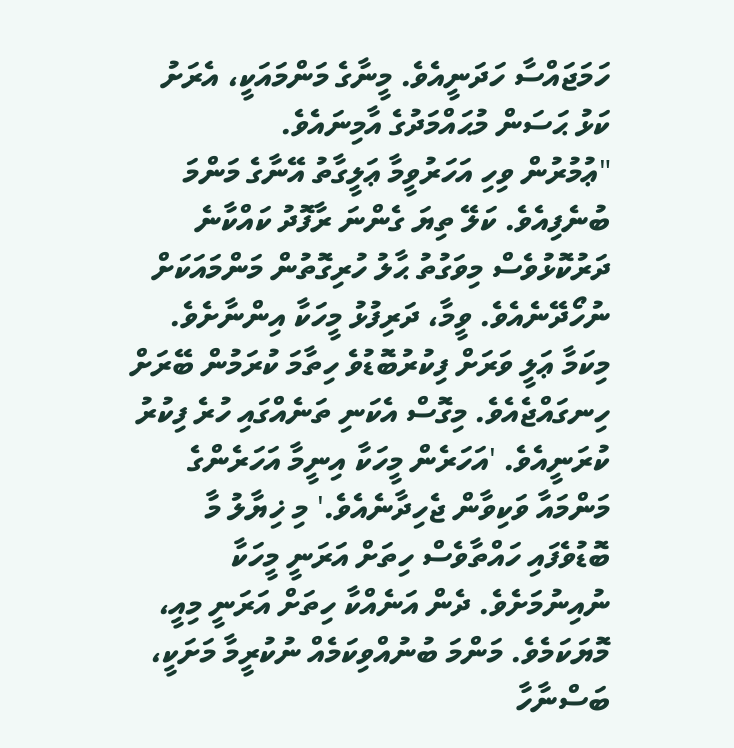ހަމަޖައްސާ ހަދަނީއެވެ. މީނާގެ މަންމައަކީ، އެރަށު ކަޅު ޙަސަން މުޙައްމަދުގެ އާމިނައެވެ.
"ޢުމުރުން ވިހި އަހަރުވީމާ ޢަލީގާތު އޭނާގެ މަންމަ ބުނެފިއެވެ. ކަލޭ ތިޔަ ގެންނަ ރާފޮދު ކައްކާނެ ދަރުކޮޅުވެސް މިވަގުތު ޙާލު ހުރިގޮތުން މަންމައަކަށް ނުހޯދޭނެއެވެ. ވީމާ، ދަރިފުޅު މީހަކާ އިންނާށެވެ. މިކަމާ ޢަލީ ވަރަށް ފިކުރުބޮޑުވެ ހިތާމަ ކުރަމުން ބޭރަށް ހިނގައްޖެއެވެ. މިގޮސް އެކަނި ތަނެއްގައި ހުރެ ފިކުރު ކުރަނީއެވެ. 'އަހަރެން މީހަކާ އިނީމާ އަހަރެންގެ މަންމައާ ވަކިވާން ޖެހިދާނެއެވެ.' މި ޚިޔާލު މާ ބޮޑުވެފައި ހައްތާވެސް ހިތަށް އަރަނީ މީހަކާ ނުއިނުމަށެވެ. ދެން އަނެއްކާ ހިތަށް އަރަނީ މިއީ، މޮޔަކަމެވެ. މަންމަ ބުނުއްވިކަމެއް ނުކުރީމާ މަށަކީ، ބަސްނާހާ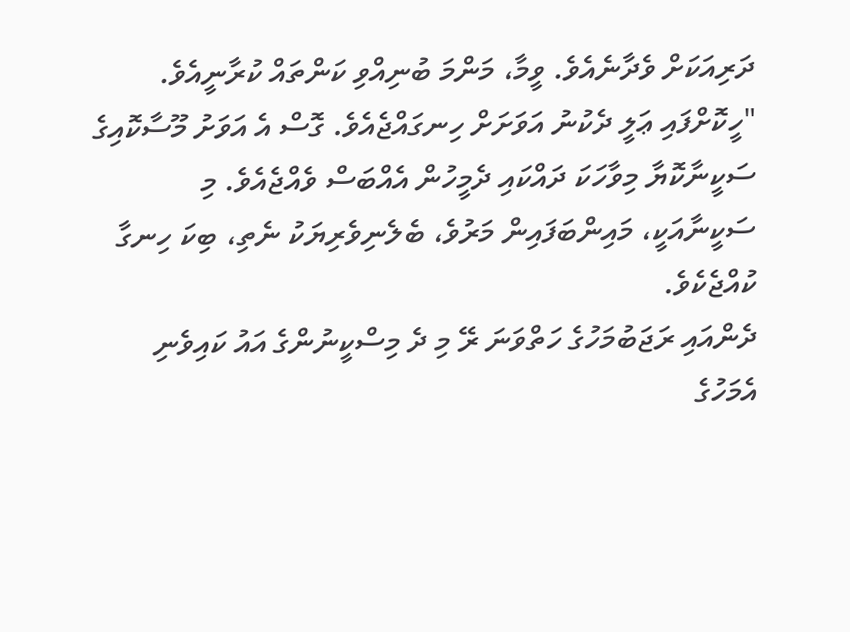ދަރިއަކަށް ވެދާނެއެވެ. ވީމާ، މަންމަ ބުނިއްވި ކަންތައް ކުރާނީއެވެ.
"ހީކޮށްފައި ޢަލީ ދެކުނު އަވަށަށް ހިނގައްޖެއެވެ. ގޮސް އެ އަވަށު މޫސާކޮއިގެ ސަކީނާކޮޔާ މިވާހަކަ ދައްކައި ދެމީހުން އެއްބަސް ވެއްޖެއެވެ. މި ސަކީނާއަކީ، މައިންބަފައިން މަރުވެ، ބެލެނިވެރިޔަކު ނެތި، ބިކަ ހިނގާ ކުއްޖެކެވެ.
ދެންއައި ރަޖަބުމަހުގެ ހަތްވަނަ ރޭ މި ދެ މިސްކީނުންގެ އައު ކައިވެނި އެމަހުގެ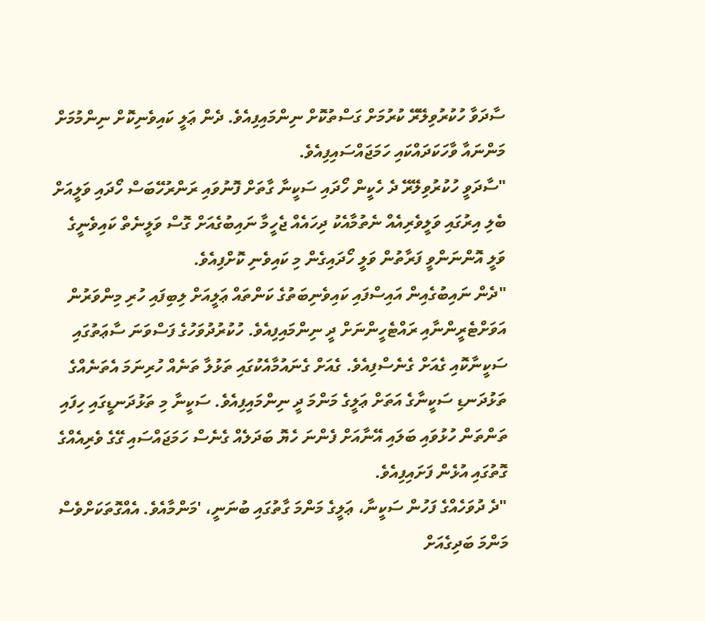ސާދަވާ ހުކުރުވިލޭރޭ ކުރުމަށް ގަސްތުކޮށް ނިންމައިފިއެވެ. ދެން ޢަލީ ކައިވެނިކޮށް ނިންމުމަށް މަންނައާ ވާހަކަދައްކައި ހަމަޖައްސައިފިއެވެ.
"ސާދަވީ ހުކުރުވިލޭރޭ ދެ ހެކީން ހޯދައި ސަކީނާ ގާތަށް ފޮނުވައި ރަންރުހޭބަސް ހޯދައި ވަލީއަށް ބެލި އިރުގައި ވަލީވެރިއެއް ނެތުމާއެކު ދިހައެއް ޖެހީމާ ނައިބުގެއަށް ގޮސް ވަލީނެތް ކައިވެނީގެ ވަލީ އޮންނަންވީ ފަރާތުން ވަލީ ހޯދައިގެން މި ކައިވެނި ކޮށްފިއެވެ.
"ދެން ނައިބުގެއިން އައިސްފައި ކައިވެނިބަތުގެ ކަންތައް ޢަލީއަށް ލިބިފައި ހުރި މިންވަރުން އަވަށްޓެރީންނާއި ރައްޓެހީންނަށް ދީ ނިންމައިފިއެވެ. ހުކުރުދުވަހުގެ ފަސްވަނަ ސާޢަތުގައި ސަކީނާކޮއި ގެއަށް ގެނެސްފިއެވެ. ގެއަށް ގެނައުމާއެކުގައި ތަޅުލާ ތަނެއް ހުރިނަމަ އެތަނެއްގެ ތަޅުދަނޑި ސަކީނާގެ އަތަށް ޢަލީގެ މަންމަ ދީ ނިންމައިފިއެވެ. ސަކީނާ މި ތަޅުދަނޑީގައި ހިފައި ތަންތަން ހުޅުވައި ބަލައި އޭނާއަށް ފެންނަ ހެޔޮ ބަދަލެއް ގެނެސް ހަމަޖައްސައި ގޭގެ ވެރިއެއްގެ ގޮތުގައި އުޅެން ފަށައިފިއެވެ.
"ދެ ދުވަހެއްގެ ފަހުން ސަކީނާ، ޢަލީގެ މަންމަ ގާތުގައި ބުނަނީ، 'މަންމާއެވެ. އެއްގޮތަކަށްވެސް މަންމަ ބަދިގެއަށް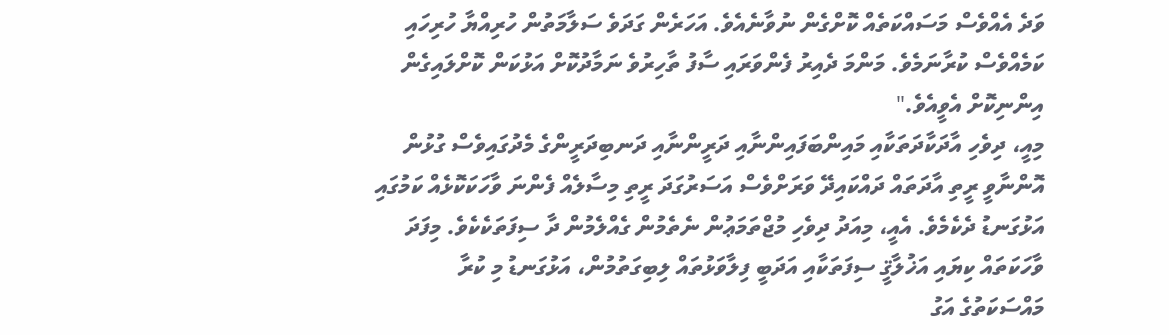ވަދެ އެއްވެސް މަސައްކަތެއް ކޮށްގެން ނުވާނެއެވެ. އަހަރެން ގަދަވެ ސަލާމަތުން ހުރިއްޔާ ހުރިހައި ކަމެއްވެސް ކުރާނަމެވެ. މަންމަ ދެއިރު ފެންވަރައި ސާފު ތާހިރުވެ ނަމާދުކޮށް އަޅުކަން ކޮށްލައިގެން އިންނިކޮށް އެވީއެވެ."
މިއީ، ދިވެހި އާދަކާދަތަކާއި މައިންބަފައިންނާއި ދަރީންނާއި ދަނބިދަރީންގެ މެދުގައިވެސް ގުޅުން އޮންނާވީ ރީތި އާދަތައް ދައްކައިދޭ ވަރަށްވެސް އަސަރުގަދަ ރީތި މިސާލެއް ފެންނަ ވާހަކަކޮޅެއް ކަމުގައި އަޅުގަނޑު ދެކެމެވެ. އެއީ، މިއަދު ދިވެހި މުޖްތަމަޢުން ނެތެމުން ގެއްލެމުން ދާ ސިފަތަކެކެވެ. މިފަދަ ވާހަކަތައް ކިޔައި އަޚުލާޤީ ސިފަތަކާއި އަދަބީ ފިލާވަޅުތައް ލިބިގަތުމުން، އަޅުގަނޑު މި ކުރާ މައްސަކަތުގެ އަގު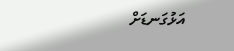އަޅުގަނޑަށް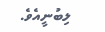ލިބުނީއެވެ.